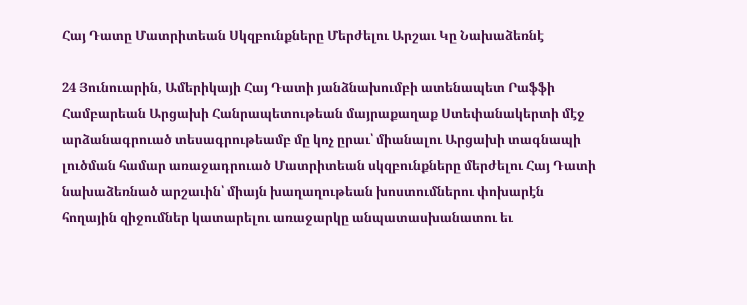Հայ Դատը Մատրիտեան Սկզբունքները Մերժելու Արշաւ Կը Նախաձեռնէ

24 Յունուարին, Ամերիկայի Հայ Դատի յանձնախումբի ատենապետ Րաֆֆի Համբարեան Արցախի Հանրապետութեան մայրաքաղաք Ստեփանակերտի մէջ արձանագրուած տեսագրութեամբ մը կոչ ըրաւ՝ միանալու Արցախի տագնապի լուծման համար առաջադրուած Մատրիտեան սկզբունքները մերժելու Հայ Դատի նախաձեռնած արշաւին՝ միայն խաղաղութեան խոստումներու փոխարէն հողային զիջումներ կատարելու առաջարկը անպատասխանատու եւ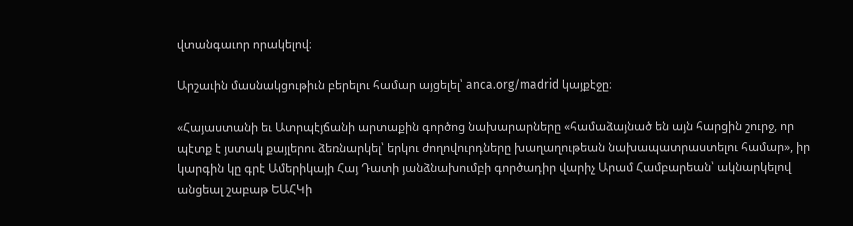վտանգաւոր որակելով։

Արշաւին մասնակցութիւն բերելու համար այցելել՝ anca.org/madrid կայքէջը։

«Հայաստանի եւ Ատրպէյճանի արտաքին գործոց նախարարները «համաձայնած են այն հարցին շուրջ, որ պէտք է յստակ քայլերու ձեռնարկել՝ երկու ժողովուրդները խաղաղութեան նախապատրաստելու համար», իր կարգին կը գրէ Ամերիկայի Հայ Դատի յանձնախումբի գործադիր վարիչ Արամ Համբարեան՝ ակնարկելով անցեալ շաբաթ ԵԱՀԿի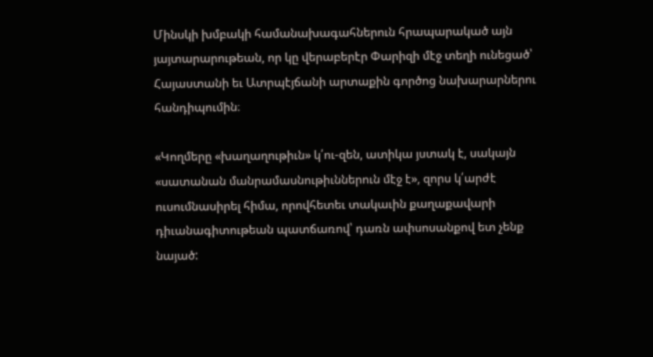Մինսկի խմբակի համանախագահներուն հրապարակած այն յայտարարութեան, որ կը վերաբերէր Փարիզի մէջ տեղի ունեցած՝ Հայաստանի եւ Ատրպէյճանի արտաքին գործոց նախարարներու հանդիպումին։

«Կողմերը «խաղաղութիւն» կ՛ու-զեն, ատիկա յստակ է, սակայն «սատանան մանրամասնութիւններուն մէջ է», զորս կ՛արժէ ուսումնասիրել հիմա, որովհետեւ տակաւին քաղաքավարի դիւանագիտութեան պատճառով՝ դառն ափսոսանքով ետ չենք նայած: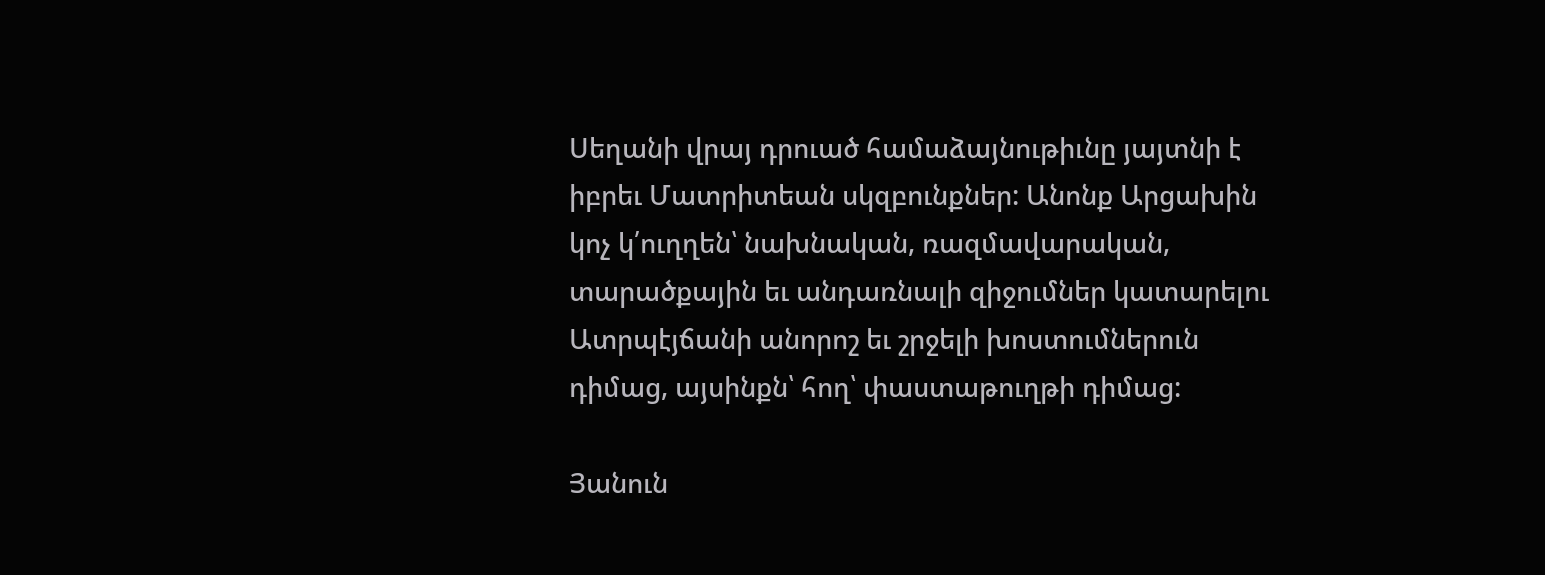Սեղանի վրայ դրուած համաձայնութիւնը յայտնի է իբրեւ Մատրիտեան սկզբունքներ: Անոնք Արցախին կոչ կ՛ուղղեն՝ նախնական, ռազմավարական, տարածքային եւ անդառնալի զիջումներ կատարելու Ատրպէյճանի անորոշ եւ շրջելի խոստումներուն դիմաց, այսինքն՝ հող՝ փաստաթուղթի դիմաց:

Յանուն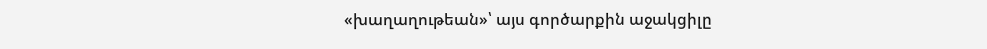«խաղաղութեան»՝ այս գործարքին աջակցիլը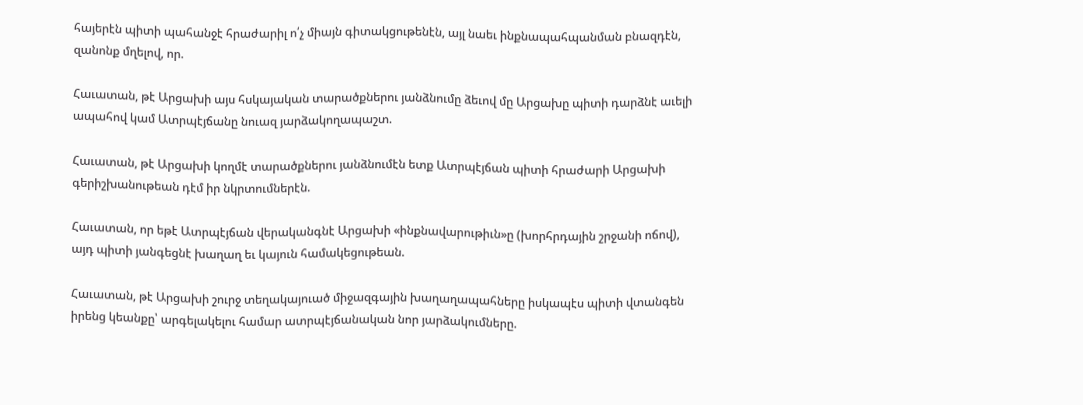հայերէն պիտի պահանջէ հրաժարիլ ո՛չ միայն գիտակցութենէն, այլ նաեւ ինքնապահպանման բնազդէն, զանոնք մղելով, որ.

Հաւատան, թէ Արցախի այս հսկայական տարածքներու յանձնումը ձեւով մը Արցախը պիտի դարձնէ աւելի ապահով կամ Ատրպէյճանը նուազ յարձակողապաշտ.

Հաւատան, թէ Արցախի կողմէ տարածքներու յանձնումէն ետք Ատրպէյճան պիտի հրաժարի Արցախի գերիշխանութեան դէմ իր նկրտումներէն.

Հաւատան, որ եթէ Ատրպէյճան վերականգնէ Արցախի «ինքնավարութիւն»ը (խորհրդային շրջանի ոճով), այդ պիտի յանգեցնէ խաղաղ եւ կայուն համակեցութեան.

Հաւատան, թէ Արցախի շուրջ տեղակայուած միջազգային խաղաղապահները իսկապէս պիտի վտանգեն իրենց կեանքը՝ արգելակելու համար ատրպէյճանական նոր յարձակումները.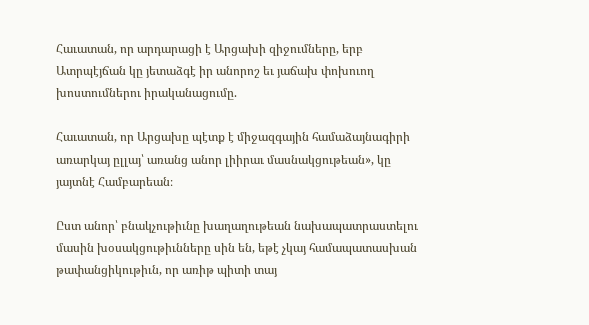Հաւատան, որ արդարացի է Արցախի զիջումները, երբ Ատրպէյճան կը յետաձգէ իր անորոշ եւ յաճախ փոխուող խոստումներու իրականացումը.

Հաւատան, որ Արցախը պէտք է միջազգային համաձայնագիրի առարկայ ըլլայ՝ առանց անոր լիիրաւ մասնակցութեան», կը յայտնէ Համբարեան։

Ըստ անոր՝ բնակչութիւնը խաղաղութեան նախապատրաստելու մասին խօսակցութիւնները սին են, եթէ չկայ համապատասխան թափանցիկութիւն, որ առիթ պիտի տայ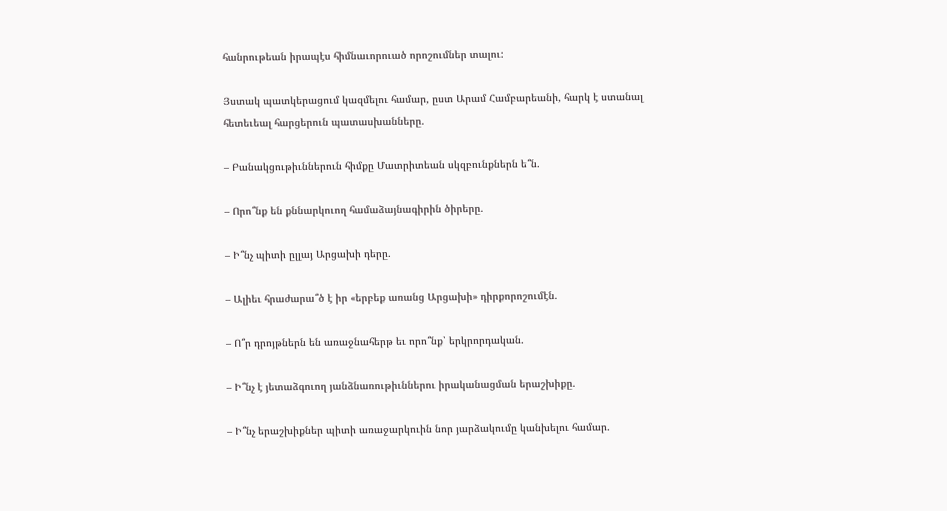հանրութեան իրապէս հիմնաւորուած որոշումներ տալու:

Յստակ պատկերացում կազմելու համար, ըստ Արամ Համբարեանի, հարկ է ստանալ հետեւեալ հարցերուն պատասխանները.

– Բանակցութիւններուն հիմքը Մատրիտեան սկզբունքներն ե՞ն.

– Որո՞նք են քննարկուող համաձայնագիրին ծիրերը.

– Ի՞նչ պիտի ըլլայ Արցախի դերը.

– Ալիեւ հրաժարա՞ծ է իր «երբեք առանց Արցախի» դիրքորոշումէն.

– Ո՞ր դրոյթներն են առաջնահերթ եւ որո՞նք՝ երկրորդական.

– Ի՞նչ է յետաձգուող յանձնառութիւններու իրականացման երաշխիքը.

– Ի՞նչ երաշխիքներ պիտի առաջարկուին նոր յարձակումը կանխելու համար.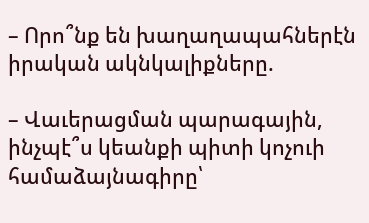– Որո՞նք են խաղաղապահներէն իրական ակնկալիքները.

– Վաւերացման պարագային, ինչպէ՞ս կեանքի պիտի կոչուի համաձայնագիրը՝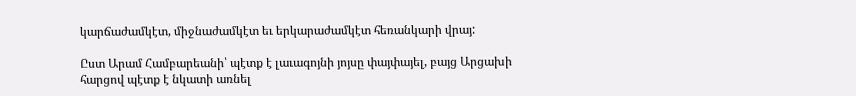կարճաժամկէտ, միջնաժամկէտ եւ երկարաժամկէտ հեռանկարի վրայ:

Ըստ Արամ Համբարեանի՝ պէտք է լաւագոյնի յոյսը փայփայել, բայց Արցախի հարցով պէտք է նկատի առնել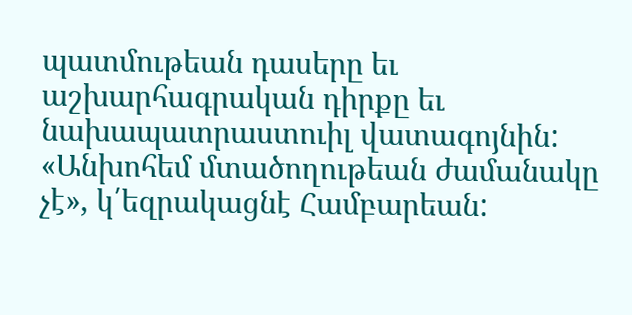պատմութեան դասերը եւ աշխարհագրական դիրքը եւ նախապատրաստուիլ վատագոյնին: «Անխոհեմ մտածողութեան ժամանակը չէ», կ՛եզրակացնէ Համբարեան: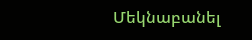Մեկնաբանել